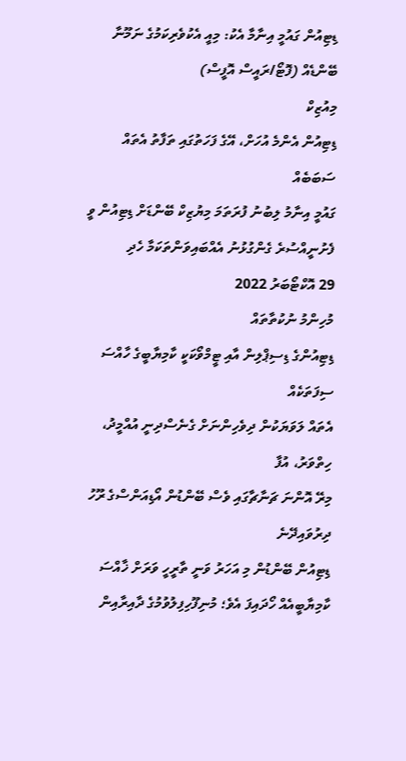ޑިޓިއުން ގައުމީ އިނާމާ އެކު: މިއީ އެކުވެރިކަމުގެ ނަމޫނާ ބޭންޑެއް (ފޮޓޯ/ރައީސް އޮފީސް)
މިއުޒިކް
ޑިޓިއުން އެންމެ އުހަށް، އޭގެ ފަހަތުގައި ތަފާތު އެތައް ސަބަބެއް
ގައުމީ އިނާމު ލިބުނު ފުރަތަމަ މިޔުޒިކް ބޭންޑަށް ޑިޓިއުން ވީ ފެށުނީއްސުރެ ގެންގުޅުނު އެއްބައިވަންތަކަމާ ހެދި
29 އޮކްޓޯބަރު 2022
މުހިންމު ނުކުތާތައް
ޑިޓިއުންގެ ޑިސިޕްލިން އާއި ޓީމްވޯކަކީ ކާމިޔާބީގެ ހާއްސަ ސިފަތަކެއް
އެތައް ލަވަޔަކުން ދިވެހިންނަށް ގެނެސްދިނީ އުއްމީދު، ހިތްވަރު، އުފާ
މިރޭ އޮންނަ ޗަނާޗާގައި ވެސް ބޭންޑުން އޯޑިއަންސްގެ ރޫހު ދިރުވައިދޭނެ
ޑިޓިއުން ބޭންޑުން މި އަހަރު ވަނީ ތާރީހީ ވަރަށް ޚާއްސަ ކާމިޔާބީއެއް ހޯދައިފަ އެވެ؛ މުނިފޫހިފިލުވުމުގެ ދާއިރާއިން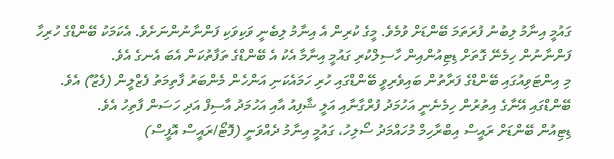ގައުމީ އިނާމު ލިބުނު ފުރަތަމަ ބޭންޑަށް ވުމެވެ. މީގެ ކުރިން އެ އިނާމު ލިބެނީ ވަކިވަކި ފަންނާނުންނަށެވެ. އެކަމަކު ބޭންޑްގެ ހުރިހާ ފަންނާނުން ހިމެނޭ ގޮތަށް ޑިޓިއުންއިން ހާސިލްކުރި ގައުމީ އިނާމާ އެކު އެ ބޭންޑްގެ ތަފާތުކަން އެބަ އެނގެ އެވެ.
މި އިންޓަވިއުގައި ބޭންޑްގެ ފަރާތުން ބައިވެރިވީ ބޭންޑްގައި ހުރި ހަމައެކަނި އަންހެން މެންބަރު ފާތިމަތު ފެޒްލީން (ފެޒޫ) އެވެ. ބޭންޑްގައި އޭނާގެ އިތުރުން ހިމެނެނީ އަހުމަދު ފުރްގާނާއި އަލީ ޝާފިއު އާއި އަހުމަދު އާސިފް އަދި ހަސަން ފާތިހު އެވެ.
ޑިޓިއުން ބޭންޑަށް ރައީސް އިބްރާހިމް މުހައްމަދު ސޯލިހު، ގައުމީ އިނާމު ދެއްވަނީ (ފޮޓޯ/ރައީސް އޮފީސް)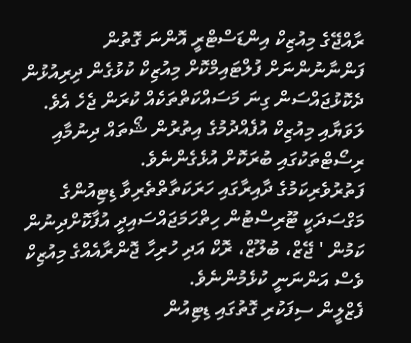ރާއްޖޭގެ މިއުޒިކް އިންޑަސްޓްރީ އޮންނަ ގޮތުން ފަންނާނުންނަށް ފުލްޓައިމްކޮށް މިއުޒިކް ކުޅުގެން ދިރިއުޅުން ދެކޮޅުޖައްސަން ގިނަ މަސައްކަތްތަކެއް ކުރަން ޖެހެ އެވެ. ލަވަޔާއި މިއުޒިކް އުފެއްދުމުގެ އިތުރުން ޝޯތައް ދިނުމާއި ރިސޯޓްތަކުގައި ބުރަކޮށް އުޅެގެންނެވެ.
ފަތުރުވެރިކަމުގެ ދާއިރާގައި ހަރަކަތާތްތެރިވާ ޑިޓިއުންގެ މަގްސަދަކީ ޓޫރިސްޓުން ހިތްހަމަޖައްސައިދީ އުފާކޮށްދިނުން ކަމުން ' ޖޭޒް، ބުލޫޒް، ރޮކް އަދި ހުރިހާ ޖޮންރާއެއްގެ މިއުޒިކް ވެސް އަންނަނީ ކުޅެމުންނެވެ.
ފެޒްލީން ސިފަކުރި ގޮތުގައި ޑިޓިއުން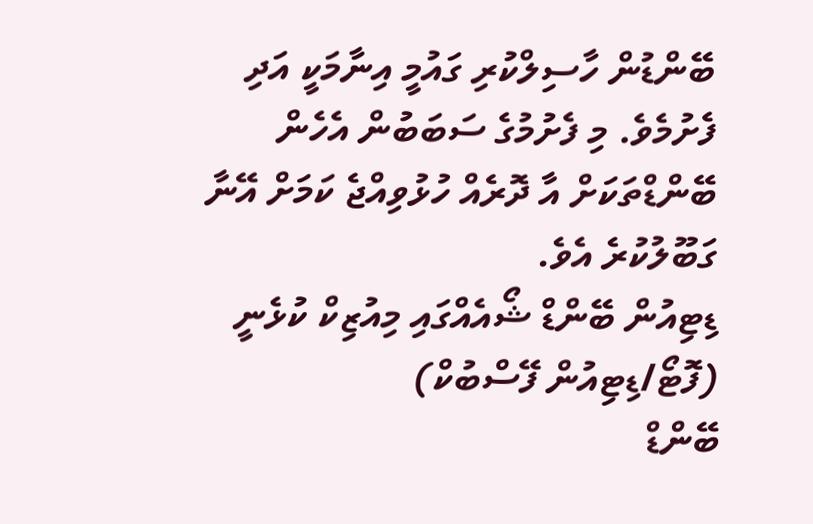ބޭންޑުން ހާސިލްކުރި ގައުމީ އިނާމަކީ އަދި ފެށުމެވެ. މި ފެށުމުގެ ސަބަބުން އެހެން ބޭންޑްތަކަށް އާ ދޮރެއް ހުޅުވިއްޖެ ކަމަށް އޭނާ ގަބޫލުކުރެ އެވެ.
ޑިޓިއުން ބޭންޑް ޝޯއެއްގައި މިއުޒިކް ކުޅެނީ (ފޮޓޯ/ޑިޓިއުން ފޭސްބުކް)
ބޭންޑް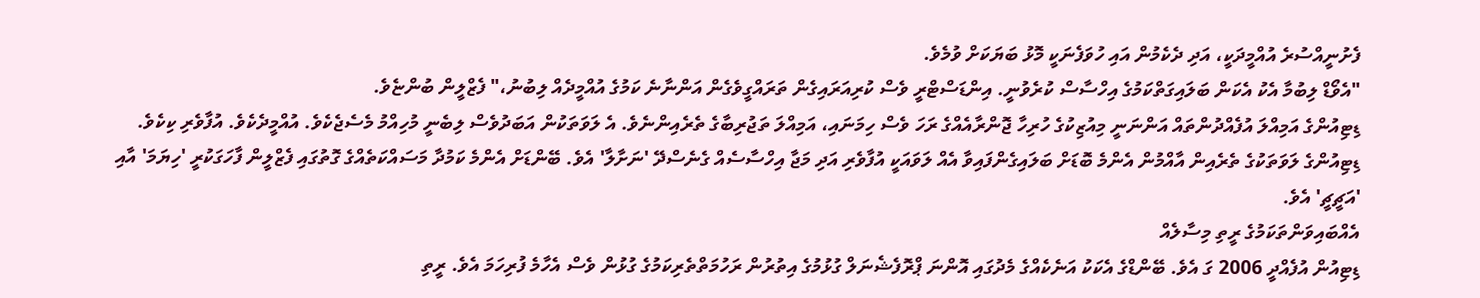ފެށުނީއްސުރެ އުއްމީދަކީ، އަދި ދެކެމުން އައި ހުވަފެނަކީ މޮޅު ބަޔަކަށް ވުމެވެ.
"އެވޯޑް ލިބުމާ އެކު އެކަން ބަލައިގަތްކަމުގެ އިހްސާސް ކުރެވުނީ. އިންޑަސްޓްރީ ވެސް ކުރިއަރައިގެން ތަރައްގީވެގެން އަންނާނެ ކަމުގެ އުއްމީދެއް ލިބުނު،" ފެޒްލީން ބުންޏެވެ.
ޑިޓިއުންގެ އަމިއްލަ އުފެއްދުންތައް އަންނަނީ މިއުޒިކުގެ ހުރިހާ ޖޮންރާއެއްގެ ރަހަ ވެސް ހިމަނައި، އަމިއްލަ ތަޖުރިބާގެ ތެރެއިންނެވެ. އެ ލަވަތަކުން އަބަދުވެސް ލިބެނީ މުހިއްމު މެސެޖެކެވެ. އުއްމީދެކެވެ. އުފާވެރި ކިކެވެ. ޑިޓިއުންގެ ލަވަތަކުގެ ތެރެއިން އާއްމުން އެންމެ ބޮޑަށް ބަލައިގެންފައިވާ އެއް ލަވައަކީ އުފާވެރި އަދި މަޖާ އިހްސާސެއް ގެނެސްދޭ 'ނަށާލާ' އެވެ. ބޭންޑަށް އެންމެ ކަމުދާ މަސައްކަތެއްގެ ގޮތުގައި ފެޒްލީން ފާހަގަކުރީ 'ހިޔަމަ' އާއި 'އަޗީޗީ' އެވެ.
އެއްބައިވަންތަކަމުގެ ރީތި މިސާލެއް
ޑިޓިއުން އުފެއްދީ 2006 ގަ އެވެ. ބޭންޑްގެ އެކަކު އަނެކެއްގެ މެދުގައި އޮންނަ ޕްރޮފެޝެނަލް ގުޅުމުގެ އިތުރުން ރަހުމަތްތެރިކަމުގެ ގުޅުން ވެސް އެހާމެ ފުރިހަމަ އެވެ. ރީތި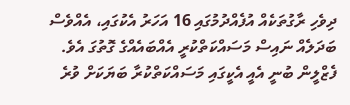ދިވެހި ރާގުތަކެއް އުފެއްދުމުގައި 16 އަހަރު އެކުގައި، އެއްވެސް ބަދަލެއް ނައިސް މަސައްކަތްކުރީ އެއްބައެއްގެ ގޮތުގަ އެވެ.
ފެޒްލީން ބުނީ އެއީ އެކީގައި މަސައްކަތްކުރާ ބަޔަކަށް ވުރެ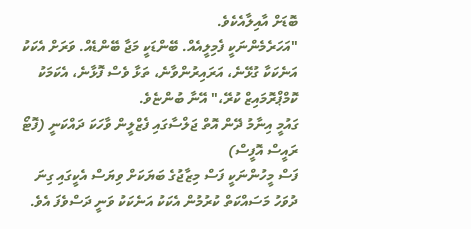ބޮޑަށް އާއިލާއެކެވެ.
"އަހަރެމެންނަކީ ފެމިލީއެއް. ބޭންޑަކީ މަޖާ ބޭންޑެއް. ވަރަށް އެކަކު އަނެކަކާ ގުޅޭނެ، އަރައިރުންވާނެ، ތަޅާ ވެސް ފޮޅާނެ، އެކަމަކު ކޮމްޕްރޮމައިޒް ކުރޭ،" އޭނާ ބުންޏެވެ.
ގައުމީ އިނާމު ދޭން އޮތް ޖަލްސާގައި ފެޒްލީން ވާހަކަ ދައްކަނީ (ފޮޓޯ ރައީސް އޮފީސް)
ފަސް މީހުންނަކީ ފަސް މިޒާޖުގެ ބަޔަކަށް ވިޔަސް އެކީގައި ގިނަ ދުވަހު މަސައްކަތް ކުރުމުން އެކަކު އަނެކަކު ވަނީ ދަސްވެފަ އެވެ.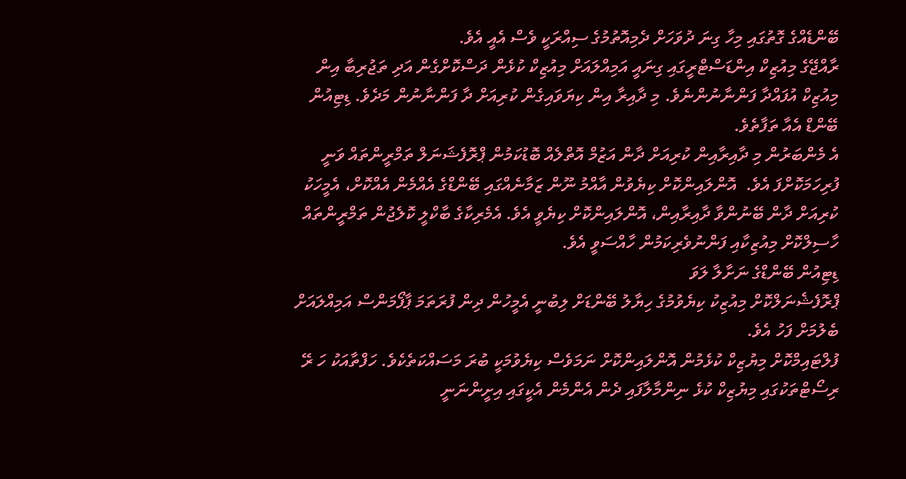ބޭންޑެއްގެ ގޮތުގައި މިހާ ގިނަ ދުވަހަށް ދެމިއޮތުމުގެ ސިއްރަކީ ވެސް އެއީ އެވެ.
ރާއްޖޭގެ މިއުޒިކް އިންޑަސްޓްރީގައި ގިނައީ އަމިއްލައަށް މިއުޒިކް ކުޅެން ދަސްކޮށްގެން އަދި ތަޖުރިބާ އިން މިއުޒިކް އުފައްދާ ފަންނާނުންނެވެ. މި ދާއިރާ އިން ކިޔަވައިގެން ކުރިއަށް ދާ ފަންނާނުން މަދެވެ. ޑިޓިއުން ބޭންޑް އެއާ ތަފާތެވެ.
އެ މެންބަރުން މި ދާއިރާއިން ކުރިއަށް ދާން އަޒުމް އޮތްލެއް ބޮޑުކަމުން ޕްރޮފެޝަނަލް ތަމްރީންތައް ވަނީ ފުރިހަމަކޮށްފަ އެވެ.  އޮންލައިންކޮށް ކިޔެވުން އާއްމު ނޫން ޒަމާނެއްގައި ބޭންޑްގެ އެއްމެން އެއްކޮށް، އެމީހަކު ކުރިއަށް ދާން ބޭނުންވާ ދާއިރާއިން، އޮންލައިންކޮށް ކިޔެވީ އެވެ. އެމެރިކާގެ ބާކްލީ ކޮލެޖުން ތަމްރީންތައް ހާސިލްކޮށް މިއުޒިކާއި ފަންނުވެރިކަމުން ހާއްސަވީ އެވެ.
ޑިޓިއުން ބޭންޑްގެ ނަށާލާ ލަވަ
ޕްރޮފެޝެނަލްކޮށް މިއުޒިކު ކިޔެވުމުގެ ހިޔާލު ބޭންޑަށް ލިބުނީ އެމީހުން ދިން ފުރަތަމަ ޕާފޯމަންސް އަމިއްލައަށް ބެލުމަށް ފަހު އެވެ.
ފުލްޓައިމްކޮށް މިޔުޒިކް ކުޅެމުން އޮންލައިންކޮށް ނަމަވެސް ކިޔެވުމަކީ ބުރަ މަސައްކަތެކެވެ. ހަފްތާއަކު ހަ ރޭ ރިސޯޓްތަކުގައި މިޔުޒިކް ކުޅެ ނިންމާލާފައި ދެން އެންމެން އެކީގައި އިށީންނަނީ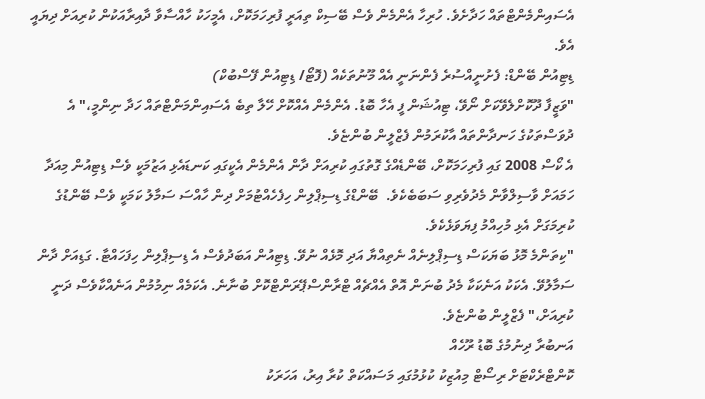އެސައިންމެންޓްތައް ހަދާށެވެ. ހުރިހާ އެންމެން ވެސް ބޭސިކް ތިއަރީ ފުރިހަމަކޮށް، އެމީހަކު ހާއްސާވާ ދާއިރާއަކުން ކުރިއަށް ދިޔައީ އެވެ.
ޑިޓިއުން ބޭންޑް: ފެށުނީއްސުރެ ފެންނަނީ އެއް މޫނުތަކެއް (ފޮޓޯ/ ޑިޓިއުން ފޭސްބުކް)
"ވަޒީފާ ދޫކޮށްލެވޭކަށް ނޯވޭ، ޓިއުޝަން ފީ އެހާ ބޮޑު. އެންމެން އެއްކޮށް ހޭލާ ތިބެ އެސައިންމަންޓްތައް ހަދާ ނިންމީ،" އެ ދުވަސްތަކުގެ ހަނދާންތައް އާކުރަމުން ފެޒްލީން ބުންޏެވެ.
އެ ކޯސް 2008 ގައި ފުރިހަމަކޮށް، ބޭންޑެއްގެ ގޮތުގައި ކުރިއަށް ދާން އެންމެން އެކީގައި ކަނޑައެޅި އަޒުމަކީ ވެސް ޑިޓިއުން މިއަދާ ހަމައަށް ވާސިލްވާން މެދުވެރިވި ސަބަބެކެވެ.  ބޭންޑްގެ ޑިސިޕްލިން ހިފެހެއްޓުމަށް ދިން ހާއްސަ ސަމާލު ކަމަކީ ވެސް ބޭންޑުގެ ކުރިމަގަށް އެޅި މުހިއްމު ފިޔަވަޅެކެވެ.
"ކިތަންމެ މޮޅު ބަޔަކަސް ޑިސިޕްލިނެއް ނެތިއްޔާ އަދި މޮޅެއް ނުވޭ. ޑިޓިއުން އަބަދުވެސް އެ ޑިސިޕްލިން ހިފަހައްޓާ. ގަޑިއަށް ދާން ސަމާލުވޭ. އެކަކު އަނެކަކާ މެދު ބުނަން އޮތް އެއްޗެއް ޓްރާންސްޕޭރަންޓްކޮށް ބުނާނެ. އެކަމެއް ނިމުމުން އަނެއްކާވެސް ދަނީ ކުރިއަށް،" ފެޒްލީން ބުންޏެވެ.
އަނބުރާ ދިނުމުގެ ބޮޑު ރޫހެއް
ކޮންޓްރެކްޓަށް ރިސޯޓް މިއުޒިކު ކުޅުމުގައި މަސައްކަތް ކުރާ އިރު، އަހަރަކު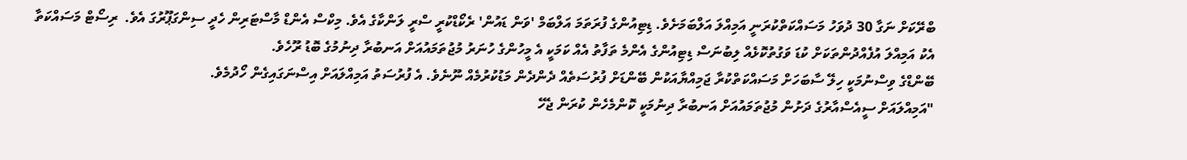ބްރޭކަށް ނަގާ 30 ދުވަހު މަސައްކަތްކުރަނީ އަމިއްލަ އަލްބަމަށެވެ. ޑިޓިއުންގެ ފުރަތަމަ އަލްބަމް 'ވަން ޑައުން' ރެކޯޑްކުރީ ސްރީ ލަންކާގެ އެވެ. މިކްސް އެންޑް މާސްޓަރިން ހެދީ ސިންގަޕޫރުގަ އެވެ.  ރިސޯޓް މަސައްކަތާ އެކު އަމިއްލަ އުފެއްދުންތަކަށް ކުޑަ ވަގުތުކޮޅެއް ލިބުނަސް ޑިޓިއުންގެ އެންމެ ތަފާތު އެއް ކަމަކީ އެ މީހުންގެ ހުނަރު މުޖުތަމައުއަށް އަނބުރާ ދިނުމުގެ ބޮޑު ރޫހެވެ.
ބޭންޑްގެ ވިސްނުމަކީ ހިލޭ ސާބަހަށް މަސައްކަތްކުރާ ޖަމިއްޔާއަކުން ބޭންޑަށް ފުރުސަތެއް ދެންދެން މަޑުކުރުމެއް ނޫނެވެ. އެ ފުރުސަތު އަމިއްލައަށް އިސްނަގައިގެން ހޯދުމެވެ.
"އަމިއްލައަށް ސީއެސްއާރުގެ ދަށުން މުޖުތަމައުއަށް އަނބުރާ ދިނުމަކީ ކޮންމެހެން ކުރަން ޖެހޭ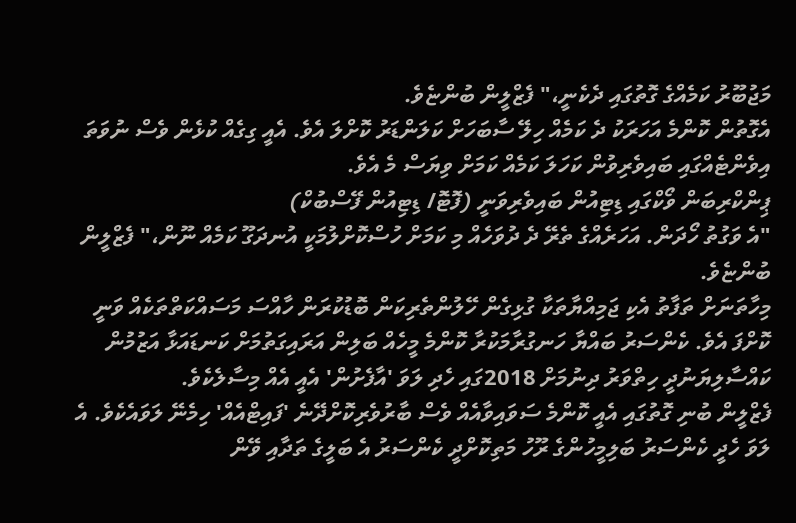މަޖުބޫރު ކަމެއްގެ ގޮތުގައި ދެކެނީ،" ފެޒްލީން ބުންޏެވެ.
އެގޮތުން ކޮންމެ އަހަރަކު ދެ ކަމެއް ހިލޭ ސާބަހަށް ކަލަންޑަރު ކޮށްލަ އެވެ. އެއީ ގިގެއް ކުޅެން ވެސް ނުވަތަ އިވެންޓެއްގައި ބައިވެރިވުން ކަހަލަ ކަމެއް ކަމަށް ވިޔަސް މެ އެވެ.
ޕިންކްރިބަން ވޯކްގައި ޑިޓިއުން ބައިވެރިވަނީ (ފޮޓޮ/ ޑިޓިއުން ފޭސްބުކް)
"އެ ވަގުތު ހޯދަން. އަހަރެއްގެ ތެރޭ ދެ ދުވަހެއް މި ކަމަށް ހުސްކޮށްލުމަކީ އުނދަގޫ ކަމެއް ނޫން،" ފެޒްލީން ބުންޏެވެ.
މިހާތަނަށް ތަފާތު އެކި ޖަމިއްޔާތަކާ ގުޅިގެން ހޭލުންތެރިކަން ބޮޑުކުރަން ހާއްސަ މަސައްކަތްތަކެއް ވަނީ ކޮށްފަ އެވެ. ކެންސަރު ބައްޔާ ހަނގުރާމަކުރާ ކޮންމެ މީހެއް ބަލިން އަރައިގަތުމަށް ކަނޑައަޅާ އަޒުމުން ކައްސާލިޔަނުދީ ހިތްވަރު ދިނުމަށް 2018ގައި ހެދި ލަވަ 'އާފެށުން' އެއީ އެއް މިސާލެކެވެ.
ފެޒްލީން ބުނި ގޮތުގައި އެއީ ކޮންމެ ސަވައިވާއެއް ވެސް ބާރުވެރިކޮށްދޭނެ 'ފައިޓްއެއް' ހިމެނޭ ލަވައެކެވެ. އެ ލަވަ ހެދީ ކެންސަރު ބަލިމީހުންގެ ރޫހު މަތިކޮށްދީ ކެންސަރު އެ ބަލީގެ ތަދާއި ވޭން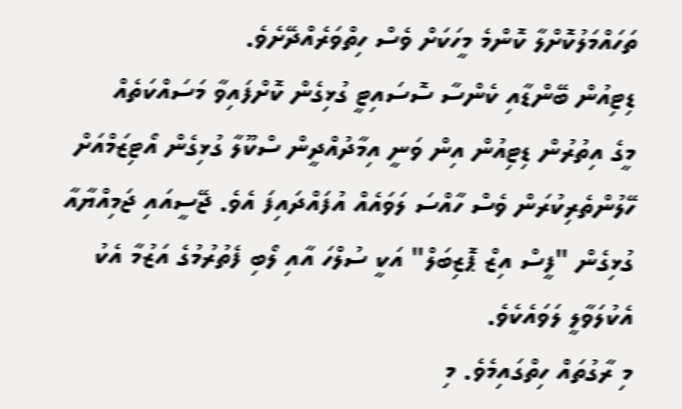ތަހައްމަލުކޮށްލާ ކޮންމެ މީހަކަށް ވެސް ހިތްވަރެއްދޭށެވެ.
ޑިޓިއުން ބޭންޑާއި ކެންސާ ސޮސައިޓީ ގުޅިގެން ކޮށްފައިވާ މަސައްކަތެއް
މީގެ އިތުރުން ޑިޓިއުން އިން ވަނީ އިމާދުއްދީން ސްކޫލާ ގުޅިގެން އޯޓިޒަމްއަށް ހޭލުންތެރިކުރަން ވެސް ހާއްސަ ލަވައެއް އުފައްދައިފަ އެވެ. ޖޭސީއައި ޖަމިއްޔާއާ ގުޅިގެން "ފީސް އިޒް ޕޮޒިބަލް" އަކީ ސުލްހަ އާއި ލޯބި ފެތުރުމުގެ އަޒުމާ އެކު އެކުލަވާލީ ލަވައެކެވެ.
މި ރާގުތައް ހިތްގައިމެވެ. މި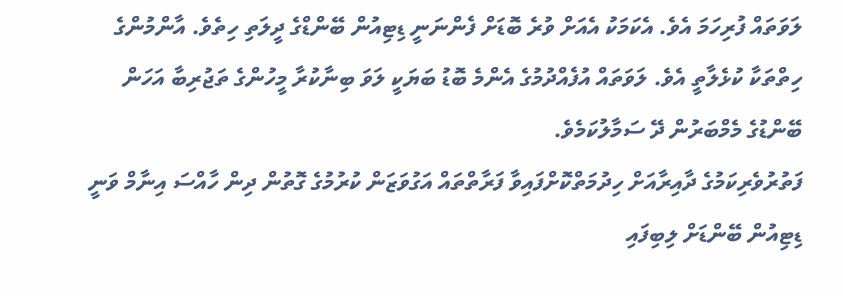ލަވަތައް ފުރިހަމަ އެވެ. އެކަމަކު އެއަށް ވުރެ ބޮޑަށް ފެންނަނީ ޑިޓިއުން ބޭންޑްގެ ދީލަތި ހިތެވެ. އާންމުންގެ ހިތްތަކާ ކުޅެލާތީ އެވެ. ލަވަތައް އުފެއްދުމުގެ އެންމެ ބޮޑު ބަޔަކީ ލަވަ ބިނާކުރާ މީހުންގެ ތަޖުރިބާ އަހަން ބޭންޑުގެ މެމްބަރުން ދޭ ސަމާލުކަމެވެ.
ފަތުރުވެރިކަމުގެ ދާއިރާއަށް ހިދުމަތްކޮށްފައިވާ ފަރާތްތައް އަގުވަޒަން ކުރުމުގެ ގޮތުން ދިން ހާއްސަ އިނާމް ވަނީ ޑިޓިއުން ބޭންޑަށް ލިބިފައި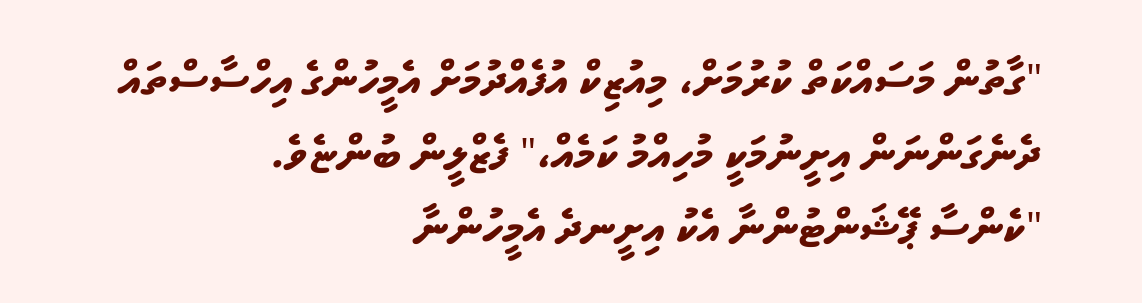"ގާތުން މަސައްކަތް ކުރުމަށް، މިއުޒިކް އުފެއްދުމަށް އެމީހުންގެ އިހްސާސްތައް ދެނެގަންނަން އިށީނުމަކީ މުހިއްމު ކަމެއް،" ފެޒްލީން ބުންޏެވެ.
"ކެންސާ ޕޭޝަންޓުންނާ އެކު އިށީނދެ އެމީހުންނާ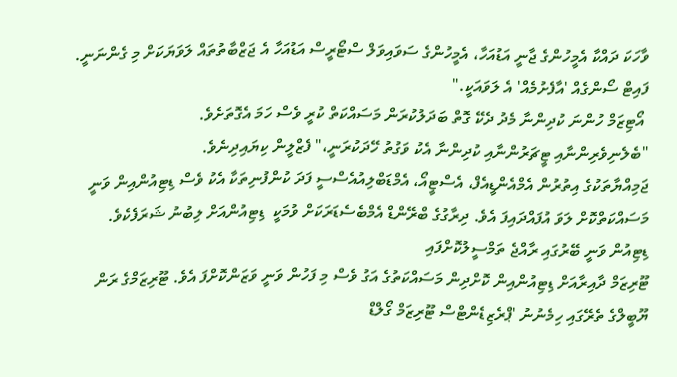ވާހަކަ ދައްކާ އެމީހުންގެ ޖާނީ އަޑުއަހާ، އެމީހުންގެ ސަވައިވަލް ސްޓޯރީސް އަޑުއަހާ އެ ޖަޒްބާތުތައް ލަވަޔަކަށް މި ގެންނަނީ. ފައިޓް ސޯންގެއް 'އާފެށުމެއް' އެ ލަވައަކީ."
 އޯޓިޒަމް ހުންނަ ކުދިންނާ މެދު ދެކޭ ގޮތް ބަދަލުކުރަން މަސައްކަތް ކުރީ ވެސް ހަމަ އެގޮތަށެވެ.
"ބެލެނިވެރިންނާއި ޓީޗަރުންނާއި ކުދިންނާ އެކު ވަގުތު ހޭދަކުރަނީ،" ފެޒްލީން ކިޔައިދިނެވެ.
ޖަމިއްޔާތަކުގެ އިތުރުން އެމްއެންޑީއެފް، އެސްޓީއޯ، އެމްޑަބްލިއުއެސްސީ ފަދަ ކުންފުނިތަކާ އެކު ވެސް ޑިޓިއުންއިން ވަނީ މަސައްކަތްކޮށް ލަވަ އުފައްދައިފަ އެވެ. ދިރާގުގެ ބްރޭންޑް އެމްބެސެޑަރަކަށް ވުމަކީ  ޑިޓިއުންއަށް ލިބުނު ޝަރަފެކެވެ.
ޑިޓިއުން ވަނީ ބޭރުގައި ރާއްޖެ ތަމްސީލުކޮށްފައި
ޓޫރިޒަމް ދާއިރާއަށް ޑިޓިއުންއިން ކޮށްދިން މަސައްކަތުގެ އަގު ވެސް މި ފަހުން ވަނީ ވަޒަންކޮށްފަ އެވެ. ޓޫރިޒަމްގެ ރަން ޔޫބީލްގެ ތެރޭގައި ހިމެނުނު 'ޕްރެޒިޑެންޓްސް ޓޫރިޒަމް ގޯލްޑް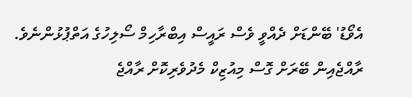އެވޯޑު' ބޭންޑަށް ދެއްވީ ވެސް ރައީސް އިބްރާހިމް ސޯލިހުގެ އަތްޕުޅުންނެވެ.
ރާއްޖެއިން ބޭރަށް ގޮސް މިއުޒިކް މެދުވެރިކޮށް ރާއްޖެ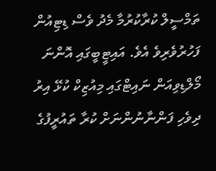ތަމްސީލް ކުރާކުރުމާ މެދު ވެސް ޑިޓިއުން ފަހުރުވެރިވެ އެވެ. އައިޓީބީގައި އޮންނަ މޯލްޑިވިއަން ނައިޓްގައި މިއުޒިކް ކުޅޭ އިރު ދިވެހި ފަންނާނުންނަށް ކުރާ ތައުރީފުގެ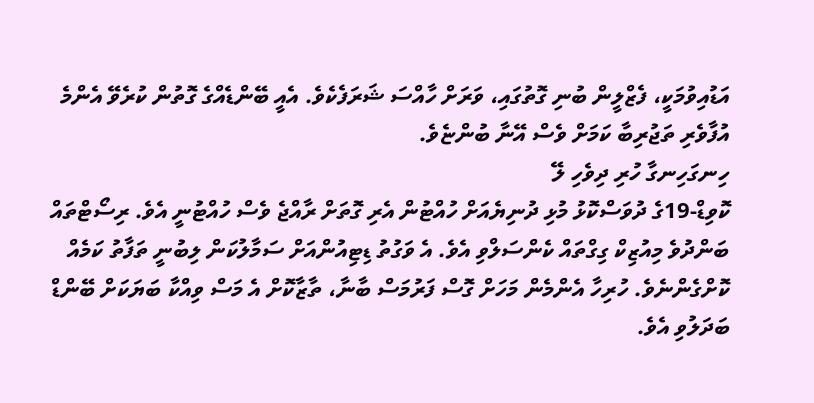އަޑުއިވުމަކީ، ފެޒްލީން ބުނި ގޮތުގައި، ވަރަށް ހާއްސަ ޝަރަފެކެވެ. އެއީ ބޭންޑެއްގެ ގޮތުން ކުރެވޭ އެންމެ އުފާވެރި ތަޖުރިބާ ކަމަށް ވެސް އޭނާ ބުންޏެވެ.
ހިނގަހިނގާ ހުރި ދިވެހި ލޭ
ކޮވިޑް-19ގެ ދުވަސްކޮޅު މުޅި ދުނިޔެއަށް ހުއްޓުން އެރި ގޮތަށް ރާއްޖެ ވެސް ހުއްޓުނީ އެވެ. ރިސޯޓްތައް ބަންދުވެ މިއުޒިކް ގިގްތައް ކެންސަލްވި އެވެ. އެ ވަގުތު ޑިޓިއުންއަށް ސަމާލުކަން ލިބުނީ ތަފާތު ކަމެއް ކޮށްގެންނެވެ. ހުރިހާ އެންމެން މަހަށް ގޮސް ފަރުމަސް ބާނާ، ތާޒާކޮށް އެ މަސް ވިއްކާ ބަޔަކަށް ބޭންޑް ބަދަލުވި އެވެ.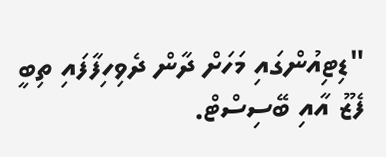"ޑިޓިއުންގައި މަހަށް ދާން ދެވިހިފާފައި ތިބީ ފެޒޫ އާއި ބޭސިސްޓް.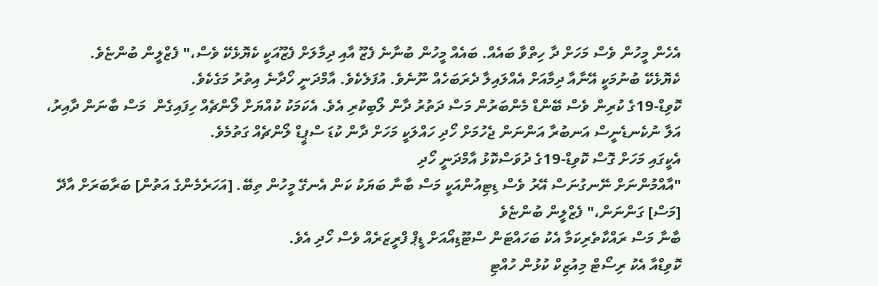އެހެން މީހުން ވެސް މަހަށް ދާ ހިތްވާ ބައެއް. ބައެއް މީހުން ބުނާނެ ފެޒޫ އާއި ދިމާލަށް ފެޒޫއަކީ ކެޔޮޅެކޭ ވެސް،" ފެޒްލީން ބުންޏެވެ.
ކެޔޮޅެކޭ ބުނުމަކީ އޭނާއާ ދިމާއަށް އެއްލައިލާ ދެރަބަހެއް ނޫނެވެ. އުފަލެކެވެ. އާމްދަނީ ހޯދާނެ އިތުރު މަގެކެވެ.
ކޮވިޑް-19ގެ ކުރިން ވެސް ބޭންޑް މެންބަރުން މަސް ދަތުރު ދާން ލޯބިކުރި އެވެ. އެކަމަކު ކުއްޔަށް ލޯންޗެއް ހިފައިގެން  މަސް ބާނަން ދާއިރު، އަލާ ނުކެނޑެނީސް އަނބުރާ އަންނަން ޖެހުމަށް ހޯދި ހައްލަކީ މަހަށް ދާން ކުޑަ ސްޕީޑް ލޯންޗެއް ގަތުމެވެ.
އެކީގައި މަހަށް ގޮސް ކޮވިޑް-19ގެ ދުވަސްކޮޅު އާމްދަނީ ހޯދި
"އާއްމުންނަށް ނޭނގުނަސް އޭރު ވެސް ޑިޓިއުންއަކީ މަސް ބާނާ ބަޔަކު ކަން އެނގޭ މީހުން ތިބޭ. [އަހަރެމެންގެ އަތުން] ބަރާބަރަށް އާދޭ [މަސް] ގަންނަން،" ފެޒްލީން ބުންޏެވެ
ބާނާ މަސް ރައްކާތެރިކަމާ އެކު ބަހައްޓަން ސްޓޫޑިއޯއަށް ޑީޕް ފްރީޒަރެއް ވެސް ހޯދި އެވެ.
ކޮވިޑްއާ އެކު ރިސޯޓް މިއުޒިކް ކުޅުން ހުއްޓި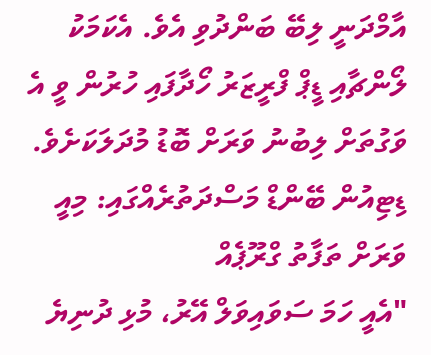އާމްދަނީ ލިބޭ ބަންދުވި އެވެ. އެކަމަކު ލޯންޗާއި ޑީޕް ފްރީޒަރު ހޯދާފައި ހުރުން ވީ އެ ވަގުތަށް ލިބުނު ވަރަށް ބޮޑު މުދަލަކަށެވެ.
ޑިޓިއުން ބޭންޑް މަސްދަތުރެއްގައި: މިއީ ވަރަށް ތަފާތު ގްރޫޕެއް
"އެއީ ހަމަ ސަވައިވަލް އޭރު، މުޅި ދުނިޔެ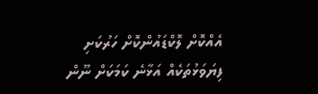އެއްކޮށް ލޮކްޑައުންކޮށް ހަރުކަށި ފިޔަވަޅުތަކެއް އަޅާނެ ކަމަކަށް ނޫން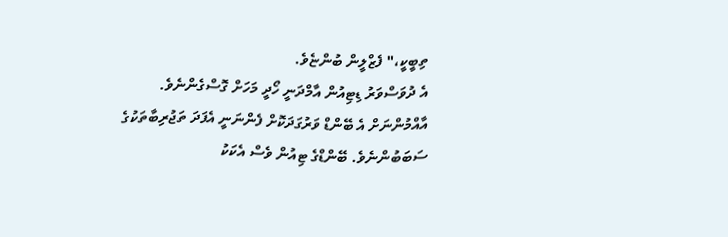ތިބީކީ،" ފެޒްލީން ބުންޏެވެ.
އެ ދުވަސްވަރު ޑިޓިއުން އާމްދަނީ ހޯދީ މަހަށް ގޮސްގެންނެވެ.
އާއްމުންނަށް އެ ބޭންޑް ވަރުގަދަކޮށް ފެންނަނީ އެފަދަ ތަޖުރިބާތަކުގެ ސަބަބުންނެވެ. ބޭންޑްގެ ޓިއުން ވެސް އެކަކު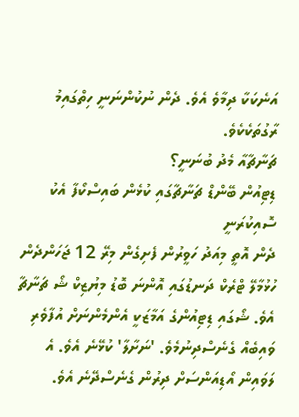އަނެކަކާ ދިމާވެ އެވެ. ދެން ނުކުންނަނީ ހިތްގައިމު ރާގުތަކެކެވެ.
ޗަނާޗާއާ މެދު ބުނަނީ؟
ޑިޓިއުން ބޭންޑް ޗަނާޗާގައި ކުޅެން ބައިސްކޯފާ އެކު ސޮއިކުރަނީ
ދެން އޮތީ މިއަދު ހަވީރުން ފެށިގެން މިރޭ 12 ޖަހަންދެން ހުޅުމާލޭ ޓްރެކް ދަނޑުގައި އޮންނަ ބޮޑު މިޔުޒިކް ޝޯ ޗަނާޗާ އެވެ. ޝޯގައި ޑިޓިއުންގެ އަމާޒަކީ އެންމެންނަށް އުފާވެރި ވައިބެއް ގެނެސްދިނުމެވެ. 'ނަށާލާ' ކުޅޭނެ އެވެ. އެ ލަވައިން އޯޑިއަންސަށް ދިރުން ގެނެސްދޭނެ އެވެ.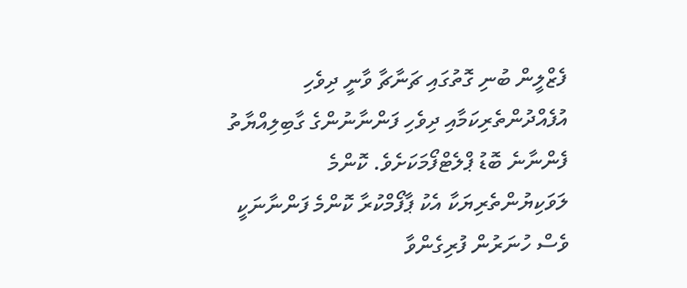ފެޒްލީން ބުނި ގޮތުގައި ޗަނާޗާ ވާނީ ދިވެހި އުފެއްދުންތެރިކަމާއި ދިވެހި ފަންނާނުންގެ ގާބިލިއްޔާތު ފެންނާނެ ބޮޑު ޕްލެޓްފޯމަކަށެވެ. ކޮންމެ ލަވަކިޔުންތެރިޔަކާ އެކު ޕާފޯމްކުރާ ކޮންމެ ފަންނާނަކީ ވެސް ހުނަރުން ފުރިގެންވާ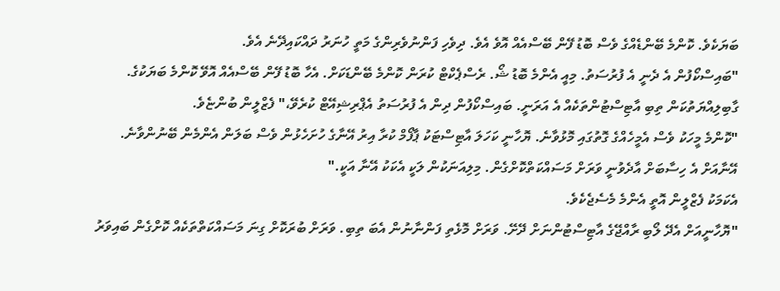ބަޔަކެވެ. ކޮންމެ ބޭންޑެއްގެ ވެސް ބޮޑު ފޭން ބޭސްއެއް އޮވެ އެވެ. ދިވެހި ފަންނުވެރިންގެ މަތީ ހުނަރު ދައްކައިދޭނެ އެވެ.
"ބައިސްކޯފުން އެ ދެނީ އެ ފުރުސަތު. މިއީ އެންމެ ބޮޑު ޝޯ. ރެސްޕެކްޓް ކުރަން ކޮންމެ ބޭންޑަކަށް. އެހާ ބޮޑު ފޭން ބޭސްއެއް އޮވޭ ކޮންމެ ބަޔަކުގެ. ގާބިލިއްޔަތުކަން ތިބި އާޓިސްޓުންތަކެއް އެ އަރަނީ. ބައިސްކޯފުން ދިން އެ ފުރުސަތު އެޕްރިޝިއޭޓް ކުރެވޭ،" ފެޒްލީން ބުންޏެވެ.
"ކޮންމެ މީހަކު ވެސް އެމީހެއްގެ ގޮތުގައި މޮޅުވާނެ. ޔޮހާނީ ކަހަލަ އާޓިސްޓަކު ޕާފޯމް ކުރާ އިރު އޭނާގެ ހުށަހެޅުން ވެސް ބަލަން އެންމެން ބޭނުންވާނެ. އޭނާއަށް އެ ހިސާބަށް އާދެވުނީ ވަރަށް މަސައްކަތްކޮށްގެން. މިލިއަނަކުން ލަކީ އެކަކު އޭނާ އަކީ."
އެކަމަކު ފެޒްލީން އޮތީ އެންމެ މެސެޖެކެވެ.
"ޔޮހާނީއަށް އެދޭ ލޯބި ރާއްޖޭގެ އާޓިސްޓުންނަށް ދޭށޭ. ވަރަށް މޮޅެތި ފަންނާނުން އެބަ ތިބި. ވަރަށް ބުރަކޮށް ގިނަ މަސައްކަތްތަކެއް ކޮށްގެން ބައިވަރު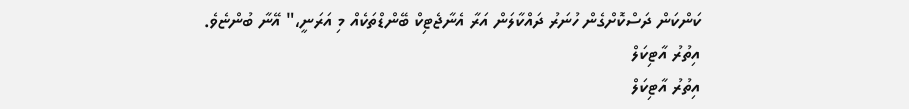ކަންކަން ދަސްކޮށްގެން ހުނަރު ދައްކާލަން އަރާ އެނާޖެޓިކް ބޭންޑްތަކެއް މި އަރަނީ،" އޭނާ ބުންޏެވެ.
އިތުރު އާޓިކަލް
އިތުރު އާޓިކަލް